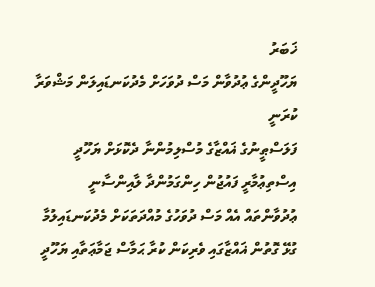ޚަބަރު
ޔަހޫދީންގެ ޢުދުވާން މަސް ދުވަހަށް މެދުކަނޑައިލަން މަޝްވަރާ ކުރަނީ
ފަލަސްޠީނުގެ ޣައްޒާގެ މުސްލިމުންނާ ދެކޮޅަށް ޔަހޫދީ އިސްތިޢުމާރީ ފައުޖުން ހިންގަމުންދާ ލާއިންސާނީ ޢުދުވާންތައް އެއް މަސް ދުވަހުގެ މުއްދަތަކަށް މެދުކަނޑައިލުމާ ގުޅޭ ގޮތުން ޣައްޒާގައި ވެރިކަން ކުރާ ޙަމާސް ޖަމާޢަތާއި ޔަހޫދީ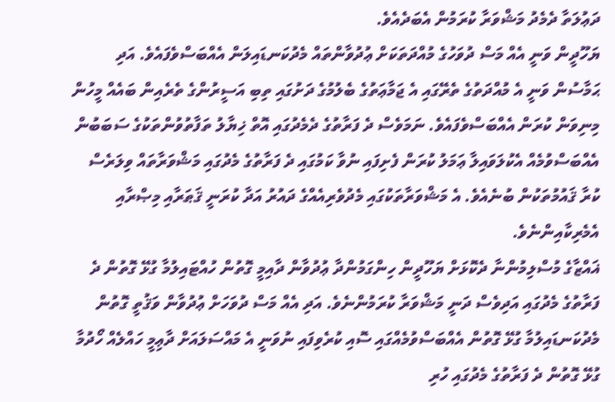ދަޢުލަތާ ދެމެދު މަޝްވަރާ ކުރަމުން އެބަދެއެވެ.
ޔަހޫދީން ވަނީ އެއް މަސް ދުވަހުގެ މުއްދަތަކަށް ޢުދުވާންތައް މެދުކަނޑައިލަން އެއްބަސްވެފައެވެ. އަދި ޙަމާސުން ވަނީ އެ މުއްދަތުގެ ތެރޭގައި އެ ޖަމާޢަތުގެ ބެލުމުގެ ދަށުގައި ތިބި އަސީރުންގެ ތެރެއިން ބައެއް މީހުން މިނިވަން ކުރަން އެއްބަސްވެފައެވެ. ނަމަވެސް ދެ ފަރާތުގެ ދެމެދުގައި އޮތް ޚިޔާލު ތަފާތުވުންތަކުގެ ސަބަބުން އެއްބަސްވުމެއް އެކުލަވައިލާ ޢަމަލު ކުރަން ފެށިފައި ނުވާ ކަމުގައި ދެ ފަރާތުގެ މެދުގައި މަޝްވަރާތައް ވިލަރެސް ކުރާ ޤައުމުތަކުން ބުނެއެވެ. އެ މަޝްވަރާތަކުގައި މެދުވެރިއެއްގެ ދައުރު އަދާ ކުރަނީ ޤަޠަރާއި މިޞްރާއި އެމެރިކާއިންނެވެ.
ޣައްޒާގެ މުސްލިމުންނާ ދެކޮޅަށް ޔަހޫދީން ހިންގަމުންދާ ޢުދުވާން ދާއިމީ ގޮތުން ހުއްޓައިލުމާ ގުޅޭ ގޮތުން ދެ ފަރާތުގެ މެދުގައި އަދިވެސް ދަނީ މަޝްވަރާ ކުރަމުންނެވެ. އަދި އެއް މަސް ދުވަހަށް ޢުދުވާން ވަޤުތީ ގޮތުން މެދުކަނޑައިލުމާ ގުޅޭ ގޮތުން އެއްބަސްވުމެއްގައި ސޮއި ކުރެވިފައި ނުވަނީ އެ މައްސަލައަށް ދާޢިމީ ހައްލެއް ހޯދުމާ ގުޅޭ ގޮތުން ދެ ފަރާތުގެ މެދުގައި ހުރި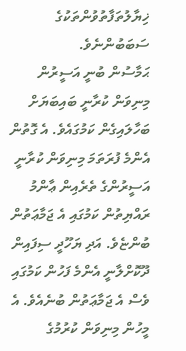ޚިޔާލުތަފާތުވުންތަކުގެ ސަބަބުންނެވެ.
ޙަމާސުން ބުނީ އަސީރުން މިނިވަން ކުރާނީ ބައިބަޔަށް ބަހާލައިގެން ކަމުގައެވެ. އެ ގޮތުން އެންމެ ފުރަތަމަ މިނިވަން ކުރާނީ އަސީރުންގެ ތެރެއިން ޢާންމު ރައްޔިތުން ކަމުގައި އެ ޖަމާޢަތުން ބުންޏެވެ. އަދި ޔަހޫދީ ސިފައިން ދޫކޮށްލާނީ އެންމެ ފަހުން ކަމުގައި ވެސް އެ ޖަމާޢަތުން ބުނެއެވެ. އެ މީހުން މިނިވަން ކުރުމުގެ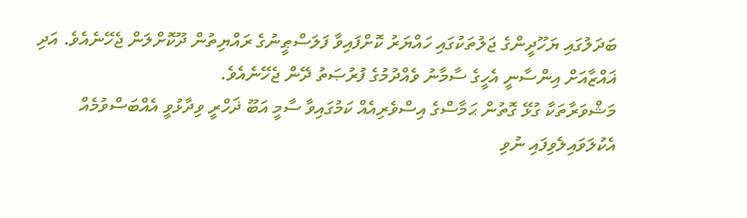ބަދަލުގައި ޔަހޫދީންގެ ޖަލުތަކުގައި ހައްޔަރު ކޮށްފައިވާ ފަލަސްޠީނުގެ ރައްޔިތުން ދޫކޮށްލަން ޖެހޭނެއެވެ. އަދި ޣައްޒާއަށް އިންސާނީ އެހީގެ ސާމާނު ވެއްދުމުގެ ފުރުޞަތު ދޭން ޖެހޭނެއެވެ.
މަޝްވަރާތަކާ ގުޅޭ ގޮތުން ޙަމާސްގެ އިސްވެރިއެއް ކަމުގައިވާ ސާމީ އަބޫ ޛަހްރީ ވިދާޅުވީ އެއްބަސްވުމެއް އެކުލަވައިލެވިފައި ނުވި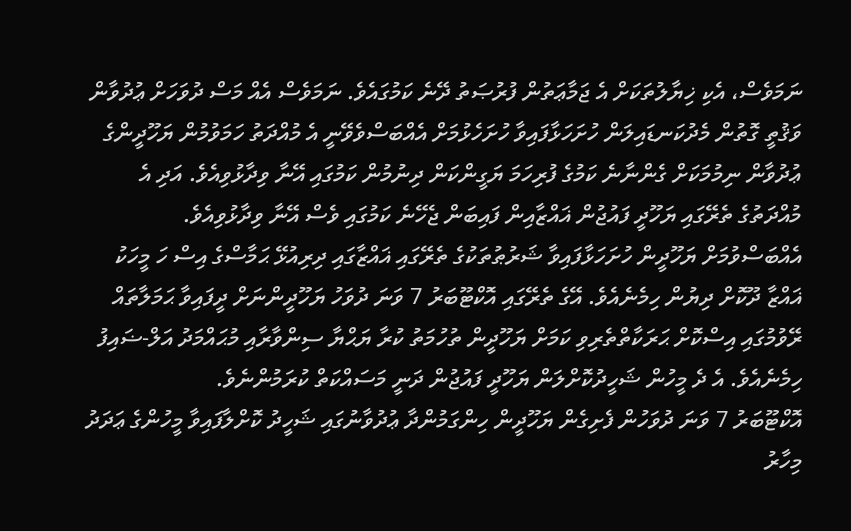ނަމަވެސް، އެކި ޚިޔާލުތަކަށް އެ ޖަމާޢަތުން ފުރުޞަތު ދޭނެ ކަމުގައެވެ. ނަމަވެސް އެއް މަސް ދުވަހަށް ޢުދުވާން ވަޤުތީ ގޮތުން މެދުކަނޑައިލަން ހުށަހަޅާފައިވާ ހުށަހެޅުމަށް އެއްބަސްވެވޭނީ އެ މުއްދަތު ހަމަވުމުން ޔަހޫދީންގެ ޢުދުވާން ނިމުމަކަށް ގެންނާނެ ކަމުގެ ފުރިހަމަ ޔަގީންކަން ދިނުމުން ކަމުގައި އޭނާ ވިދާޅުވިއެވެ. އަދި އެ މުއްދަތުގެ ތެރޭގައި ޔަހޫދީ ފައުޖުން ޣައްޒާއިން ފައިބަން ޖެހޭނެ ކަމުގައި ވެސް އޭނާ ވިދާޅުވިއެވެ.
އެއްބަސްވުމަށް ޔަހޫދީން ހުށަހަޅާފައިވާ ޝަރުޠުތަކުގެ ތެރޭގައި ޣައްޒާގައި ދިރިއުޅޭ ޙަމާސްގެ އިސް ހަ މީހަކު ޣައްޒާ ދޫކޮށް ދިޔުން ހިމެނެއެވެ. އޭގެ ތެރޭގައި އޮކްޓޫބަރު 7 ވަނަ ދުވަހު ޔަހޫދީންނަށް ދީފައިވާ ޙަމަލާތައް ރޭވުމުގައި އިސްކޮށް ޙަރަކާތްތެރިވި ކަމަށް ޔަހޫދީން ތުހުމަތު ކުރާ ޔަޙްޔާ ސިންވާރާއި މުޙައްމަދު އަލް-ޟައިފު ހިމެނެއެވެ. އެ ދެ މީހުން ޝަހީދުކޮށްލަން ޔަހޫދީ ފައުޖުން ދަނީ މަސައްކަތް ކުރަމުންނެވެ.
އޮކްޓޫބަރު 7 ވަނަ ދުވަހުން ފެށިގެން ޔަހޫދީން ހިންގަމުންދާ ޢުދުވާނުގައި ޝަހީދު ކޮށްލާފައިވާ މީހުންގެ ޢަދަދު މިހާރު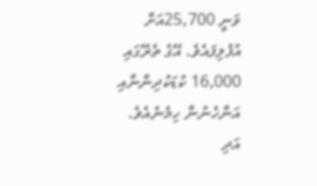ވަނީ 25,700އަށް އުފުލިފައެވެ. އޭގެ ތެރޭގައި 16,000 ކުޑަކުދިންނާއި އަންހެނުން ހިމެނެއެވެ. އަދި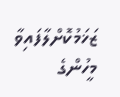ޒަޚަމުކޮށްލާފައިވާ މީހުންގެ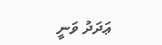ޢަދަދު ވަނީ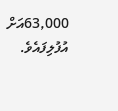63,000އަށް އުފުލިފައެވެ.